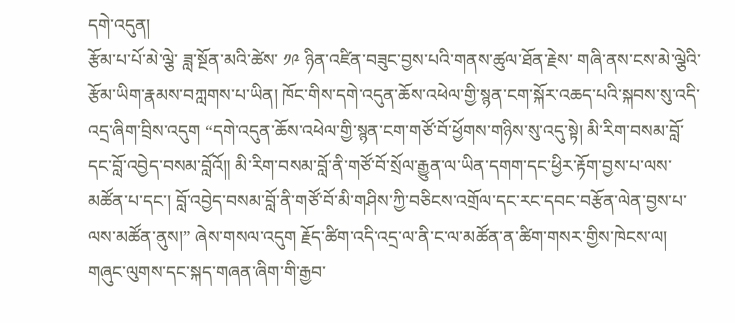དགེ་འདུན།
རྩོམ་པ་པོ་མེ་ལྕེ་ ཟླ་སྔོན་མའི་ཚེས་ ༡༩ ཉིན་འཛིན་བཟུང་བྱས་པའི་གནས་ཚུལ་ཐོན་རྗེས་ གཞི་ནས་ངས་མེ་ལྕེའི་རྩོམ་ཡིག་རྣམས་བཀླགས་པ་ཡིན། ཁོང་གིས་དགེ་འདུན་ཆོས་འཕེལ་གྱི་སྙན་ངག་སྐོར་འཆད་པའི་སྐབས་སུ་འདི་འདྲ་ཞིག་བྲིས་འདུག “དགེ་འདུན་ཆོས་འཕེལ་གྱི་སྙན་ངག་གཙོ་བོ་ཕྱོགས་གཉིས་སུ་འདུ་སྟེ། མི་རིག་བསམ་བློ་དང་བློ་འབྱེད་བསམ་བློའོ༎ མི་རིག་བསམ་བློ་ནི་གཙོ་བོ་སྲོལ་རྒྱུན་ལ་ཡིན་དགག་དང་ཕྱིར་རྟོག་བྱས་པ་ལས་མཚོན་པ་དང་། བློ་འབྱེད་བསམ་བློ་ནི་གཙོ་བོ་མི་གཤིས་ཀྱི་བཅིངས་འགྲོལ་དང་རང་དབང་བརྩོན་ལེན་བྱས་པ་ལས་མཚོན་ནུས།” ཞེས་གསལ་འདུག རྗོད་ཚིག་འདི་འདྲ་ལ་ནི་ང་ལ་མཚོན་ན་ཚིག་གསར་གྱིས་ཁེངས་ལ། གཞུང་ལུགས་དང་སྐད་གཞན་ཞིག་གི་རྒྱབ་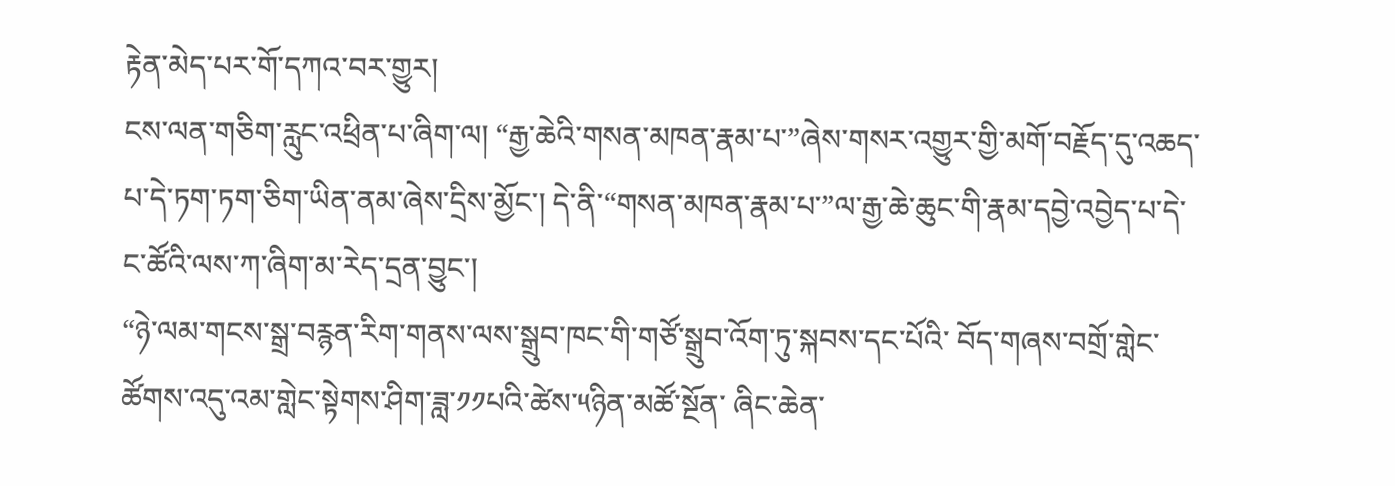རྟེན་མེད་པར་གོ་དཀའ་བར་གྱུར།
ངས་ལན་གཅིག་རླུང་འཕྲིན་པ་ཞིག་ལ། “རྒྱ་ཆེའི་གསན་མཁན་རྣམ་པ་”ཞེས་གསར་འགྱུར་གྱི་མགོ་བརྗོད་དུ་འཆད་པ་དེ་ཏག་ཏག་ཅིག་ཡིན་ནམ་ཞེས་དྲིས་མྱོང་། དེ་ནི་“གསན་མཁན་རྣམ་པ་”ལ་རྒྱ་ཆེ་ཆུང་གི་རྣམ་དབྱེ་འབྱེད་པ་དེ་ང་ཚོའི་ལས་ཀ་ཞིག་མ་རེད་དྲན་བྱུང་།
“ཉེ་ལམ་གངས་སྒྲ་བརྙན་རིག་གནས་ལས་སྒྲུབ་ཁང་གི་གཙོ་སྒྲུབ་འོག་ཏུ་སྐབས་དང་པོའི་ བོད་གཞས་བགྲོ་གླེང་ཚོགས་འདུ་འམ་གླེང་སྟེགས་ཤིག་ཟླ་༡༡པའི་ཚེས་༥ཉིན་མཚོ་སྔོན་ ཞིང་ཆེན་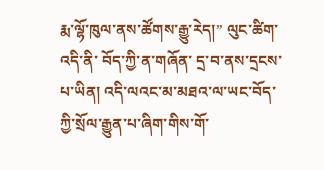རྨ་ལྷོ་ཁུལ་ནས་ཚོགས་རྒྱུ་རེད།” ལུང་ཚིག་འདི་ནི་ བོད་ཀྱི་ན་གཞོན་ དྲ་བ་ནས་དྲངས་པ་ཡིན། འདི་ལའང་མ་མཐའ་ལ་ཡང་བོད་ཀྱི་སྲོལ་རྒྱུན་པ་ཞིག་གིས་གོ་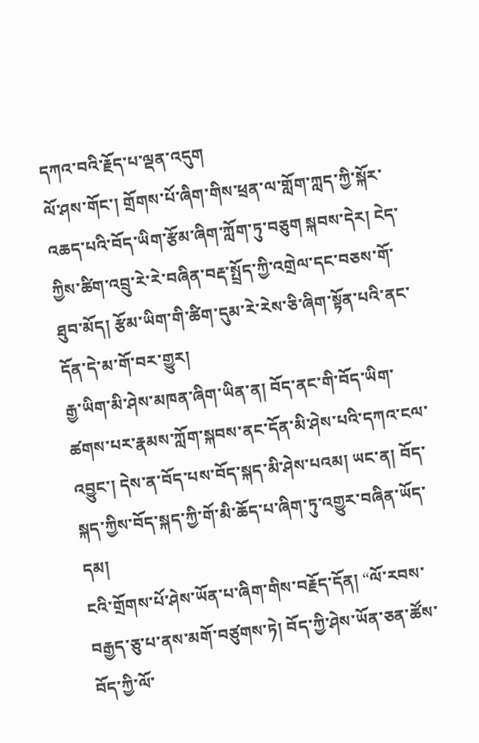དཀའ་བའི་རྗོད་པ་ལྡན་འདུག
ལོ་ཤས་གོང་། གྲོགས་པོ་ཞིག་གིས་ཕྲན་ལ་གློག་ཀླད་ཀྱི་སྐོར་འཆད་པའི་བོད་ཡིག་རྩོམ་ཞིག་ཀློག་ཏུ་བཅུག སྐབས་དེར། ངེད་ཀྱིས་ཚིག་འབྲུ་རེ་རེ་བཞིན་བརྡ་སྤྲོད་ཀྱི་འགྲེལ་དང་བཅས་གོ་ཐུབ་མོད། རྩོམ་ཡིག་གི་ཚིག་དུམ་རེ་རེས་ཅི་ཞིག་སྟོན་པའི་ནང་དོན་དེ་མ་གོ་བར་གྱུར།
རྒྱ་ཡིག་མི་ཤེས་མཁན་ཞིག་ཡིན་ན། བོད་ནང་གི་བོད་ཡིག་ཚགས་པར་རྣམས་ཀློག་སྐབས་ནང་དོན་མི་ཤེས་པའི་དཀའ་ངལ་འབྱུང་། དེས་ན་བོད་པས་བོད་སྐད་མི་ཤེས་པའམ། ཡང་ན། བོད་སྐད་ཀྱིས་བོད་སྐད་ཀྱི་གོ་མི་ཆོད་པ་ཞིག་ཏུ་འགྱུར་བཞིན་ཡོད་དམ།
ངའི་གྲོགས་པོ་ཤེས་ཡོན་པ་ཞིག་གིས་བརྗོད་དོན། “ལོ་རབས་བརྒྱད་ཅུ་པ་ནས་མགོ་བཙུགས་ཏེ། བོད་ཀྱི་ཤེས་ཡོན་ཅན་ཚོས་བོད་ཀྱི་ལོ་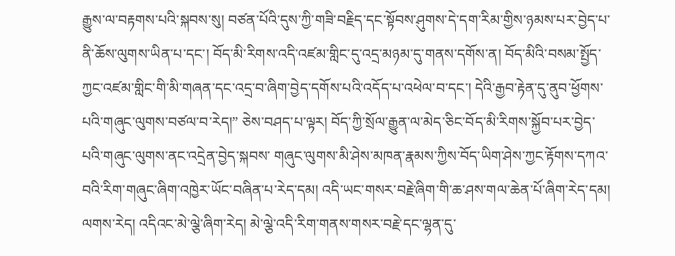རྒྱུས་ལ་བརྟགས་པའི་སྐབས་སུ། བཙན་པོའི་དུས་ཀྱི་གཟི་བརྗིད་དང་སྟོབས་ཤུགས་དེ་དག་རིམ་གྱིས་ཉམས་པར་བྱེད་པ་ནི་ཆོས་ལུགས་ཡིན་པ་དང་། བོད་མི་རིགས་འདི་འཛམ་གླིང་དུ་འདྲ་མཉམ་དུ་གནས་དགོས་ན། བོད་མིའི་བསམ་སྤྱོད་ཀྱང་འཛམ་གླིང་གི་མི་གཞན་དང་འདྲ་བ་ཞིག་བྱེད་དགོས་པའི་འདོད་པ་འཕེལ་བ་དང་། དེའི་རྒྱབ་རྟེན་དུ་ནུབ་ཕྱོགས་པའི་གཞུང་ལུགས་བཙལ་བ་རེད།” ཅེས་བཤད་པ་ལྟར། བོད་ཀྱི་སྲོལ་རྒྱུན་ལ་མེད་ཅིང་བོད་མི་རིགས་སྐྱོབ་པར་བྱེད་པའི་གཞུང་ལུགས་ནང་འདྲེན་བྱེད་སྐབས་ གཞུང་ལུགས་མི་ཤེས་མཁན་རྣམས་ཀྱིས་བོད་ཡིག་ཤེས་ཀྱང་རྟོགས་དཀའ་བའི་རིག་གཞུང་ཞིག་འཁྱེར་ཡོང་བཞིན་པ་རེད་དམ། འདི་ཡང་གསར་བརྗེ་ཞིག་གི་ཆ་ཤས་གལ་ཆེན་པོ་ཞིག་རེད་དམ།
ལགས་རེད། འདིའང་མེ་ལྕེ་ཞིག་རེད། མེ་ལྕེ་འདི་རིག་གནས་གསར་བརྗེ་དང་ལྷན་དུ་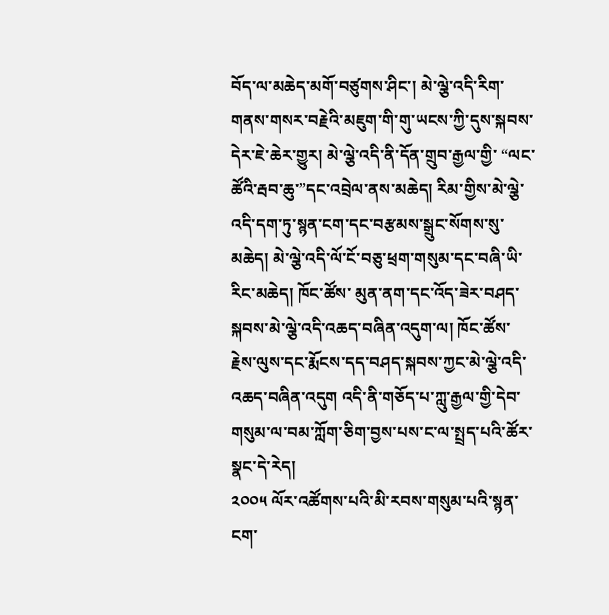བོད་ལ་མཆེད་མགོ་བཙུགས་ཤིང་། མེ་ལྕེ་འདི་རིག་གནས་གསར་བརྗེའི་མཇུག་གི་གུ་ཡངས་ཀྱི་དུས་སྐབས་དེར་ཇེ་ཆེར་གྱུར། མེ་ལྕེ་འདི་ནི་དོན་གྲུབ་རྒྱལ་གྱི་ “ལང་ཚོའི་རྦབ་ཆུ་”དང་འབྲེལ་ནས་མཆེད། རིམ་གྱིས་མེ་ལྕེ་འདི་དག་ཏུ་སྙན་ངག་དང་བརྩམས་སྒྲུང་སོགས་སུ་མཆེད། མེ་ལྕེ་འདི་ལོ་ངོ་བཅུ་ཕྲག་གསུམ་དང་བཞི་ཡི་རིང་མཆེད། ཁོང་ཚོས་ མུན་ནག་དང་འོད་ཟེར་བཤད་སྐབས་མེ་ལྕེ་འདི་འཆད་བཞིན་འདུག་ལ། ཁོང་ཚོས་ རྗེས་ལུས་དང་རྨོངས་དད་བཤད་སྐབས་ཀྱང་མེ་ལྕེ་འདི་འཆད་བཞིན་འདུག འདི་ནི་གཅོད་པ་ཀླུ་རྒྱལ་གྱི་དེབ་གསུམ་ལ་བམ་ཀློག་ཅིག་བྱས་པས་ང་ལ་སྤྲད་པའི་ཚོར་སྣང་དེ་རེད།
༢༠༠༥ ལོར་འཚོགས་པའི་མི་རབས་གསུམ་པའི་སྙན་ངག་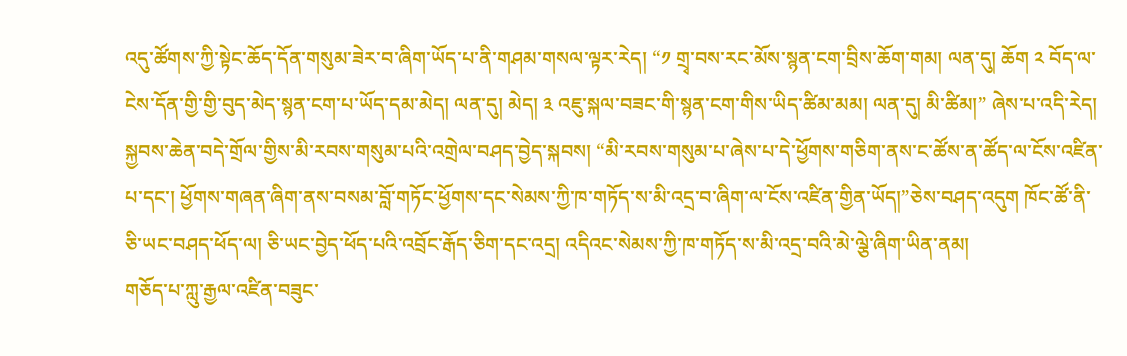འདུ་ཚོགས་ཀྱི་སྟེང་ཆོད་དོན་གསུམ་ཟེར་བ་ཞིག་ཡོད་པ་ནི་གཤམ་གསལ་ལྟར་རེད། “༡ གྲྭ་བས་རང་མོས་སྙན་ངག་བྲིས་ཆོག་གམ། ལན་དུ། ཆོག ༢ བོད་ལ་ངེས་དོན་གྱི་གྱི་བུད་མེད་སྙན་ངག་པ་ཡོད་དམ་མེད། ལན་དུ། མེད། ༣ འཇུ་སྐལ་བཟང་གི་སྙན་ངག་གིས་ཡིད་ཚིམ་མམ། ལན་དུ། མི་ཚིམ།” ཞེས་པ་འདི་རེད། སྐྱབས་ཆེན་བདེ་གྲོལ་གྱིས་མི་རབས་གསུམ་པའི་འགྲེལ་བཤད་བྱེད་སྐབས། “མི་རབས་གསུམ་པ་ཞེས་པ་དེ་ཕྱོགས་གཅིག་ནས་ང་ཚོས་ན་ཚོད་ལ་ངོས་འཛིན་པ་དང་། ཕྱོགས་གཞན་ཞིག་ནས་བསམ་བློ་གཏོང་ཕྱོགས་དང་སེམས་ཀྱི་ཁ་གཏོད་ས་མི་འདྲ་བ་ཞིག་ལ་ངོས་འཛིན་གྱིན་ཡོད།”ཅེས་བཤད་འདུག ཁོང་ཚོ་ནི་ ཅི་ཡང་བཤད་ཕོད་ལ། ཅི་ཡང་བྱེད་ཕོད་པའི་འབྲོང་རྒོད་ཅིག་དང་འདྲ། འདིའང་སེམས་ཀྱི་ཁ་གཏོད་ས་མི་འདྲ་བའི་མེ་ལྕེ་ཞིག་ཡིན་ནམ།
གཅོད་པ་ཀླུ་རྒྱལ་འཛིན་བཟུང་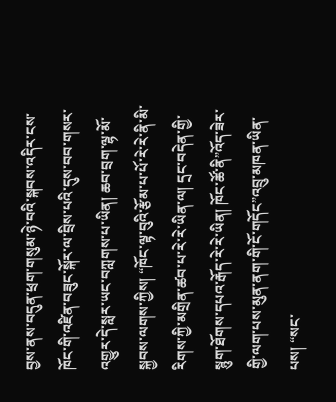བྱས་ནས་བདུན་ཕྲག་གསུམ་ཉེ་བའི་སྐབས་འདིར་ངས་ཁོང་གི་འཛིན་བཟུང་སྐོར་ལ་བྲིས་པའི་དུས་བབ་གསར་འགྱུར་དེ་སླར་ཡང་བཀླགས་པ་ཡིན། ཆབ་བྲག་ལྷ་མོ་སྐྱབས་ལགས་ཀྱིས། “ཁོང་ལྟ་བུའི་རྩོམ་པ་པོ་རེ་རེ་ནི་མི་རིགས་ཀྱི་མགྲིན་ཚབ་པ་རེ་རེ་ཡིན་ལ། དྲང་བདེན་གྱི་སྙུག་ཐོགས་དཔའ་རྒོད་རེ་རེ་ཡིན། ཁོང་ཚོ་ནི”འོད་ཟེར་གྱི་ལག་པས་མུན་ནག་གི་ངོ་གདོང”འབྲུ་མཁན་ཡིན་པས། “སང་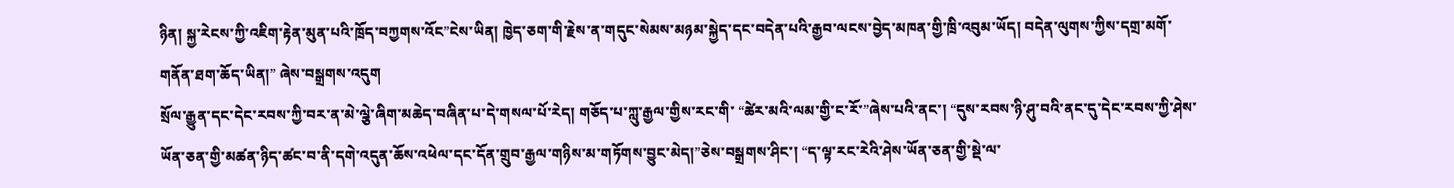ཉིན། སྐྱ་རེངས་ཀྱི་འཇིག་རྟེན་མུན་པའི་ཁྲོད་བཀྱགས་འོང”ངེས་ཡིན། ཁྱེད་ཅག་གི་རྗེས་ན་གདུང་སེམས་མཉམ་སྐྱེད་དང་བདེན་པའི་རྒྱབ་ལངས་བྱེད་མཁན་གྱི་ཁྲི་འབུམ་ཡོད། བདེན་ལུགས་ཀྱིས་དགྲ་མགོ་གནོན་ཐག་ཆོད་ཡིན།” ཞེས་བསྒྲགས་འདུག
སྲོལ་རྒྱུན་དང་དེང་རབས་ཀྱི་བར་ན་མེ་ལྕེ་ཞིག་མཆེད་བཞིན་པ་དེ་གསལ་པོ་རེད། གཅོད་པ་ཀླུ་རྒྱལ་གྱིས་རང་གི་ “ཚེར་མའི་ལམ་གྱི་ང་རོ་”ཞེས་པའི་ནང་། “དུས་རབས་ཉི་ཤུ་བའི་ནང་དུ་དེང་རབས་ཀྱི་ཤེས་ཡོན་ཅན་གྱི་མཚན་ཉིད་ཚང་བ་ནི་དགེ་འདུན་ཆོས་འཕེལ་དང་དོན་གྲུབ་རྒྱལ་གཉིས་མ་གཏོགས་བྱུང་མེད།”ཅེས་བསྒྲགས་ཤིང་། “ད་ལྟ་རང་རེའི་ཤེས་ཡོན་ཅན་གྱི་སྡེ་ལ་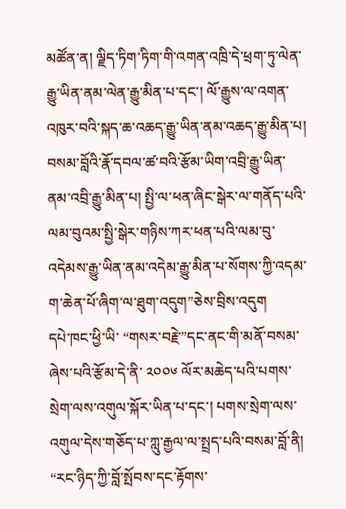མཚོན་ན། ལྗིད་ཏིག་ཏིག་གི་འགན་འཁྲི་དེ་ཕྲག་ཏུ་ལེན་རྒྱུ་ཡིན་ནམ་ལེན་རྒྱུ་མིན་པ་དང་། ལོ་རྒྱུས་ལ་འགན་འཁུར་བའི་སྐད་ཆ་འཆད་རྒྱུ་ཡིན་ནམ་འཆད་རྒྱུ་མིན་པ། བསམ་བློའི་རྣོ་དབལ་ཚ་བའི་རྩོམ་ཡིག་འབྲི་རྒྱུ་ཡིན་ནམ་འབྲི་རྒྱུ་མིན་པ། སྤྱི་ལ་ཕན་ཞིང་སྒེར་ལ་གནོད་པའི་ལམ་བུའམ་སྤྱི་སྒེར་གཉིས་ཀར་ཕན་པའི་ལམ་བུ་འདེམས་རྒྱུ་ཡིན་ནམ་འདེམ་རྒྱུ་མིན་པ་སོགས་ཀྱི་འདམ་ག་ཆེན་པོ་ཞིག་ལ་ཐུག་འདུག”ཅེས་བྲིས་འདུག
དཔེ་ཁང་ཕྱི་ཡི་ “གསར་བརྗེ་”དང་ནང་གི་མནོ་བསམ་ཞེས་པའི་རྩོམ་དེ་ནི་ ༢༠༠༦ ལོར་མཆེད་པའི་པགས་སྲེག་ལས་འགུལ་སྐོར་ཡིན་པ་དང་། པགས་སྲེག་ལས་འགུལ་དེས་གཅོད་པ་ཀླུ་རྒྱལ་ལ་སྤྲད་པའི་བསམ་བློ་ནི། “རང་ཉིད་ཀྱི་བློ་སྤོབས་དང་རྟོགས་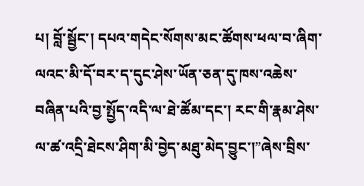པ། བློ་སྦྱོང་། དཔའ་གདེང་སོགས་མང་ཚོགས་ཕལ་བ་ཞིག་ལའང་མི་དོ་བར་ད་དུང་ཤེས་ཡོན་ཅན་དུ་ཁས་འཆེས་བཞིན་པའི་བྱ་སྤྱོད་འདི་ལ་ཐེ་ཚོམ་དང་། རང་གི་རྣམ་ཤེས་ལ་ཚ་འདྲི་ཐེངས་ཤིག་མི་བྱེད་མཐུ་མེད་བྱུང་།”ཞེས་བྲིས་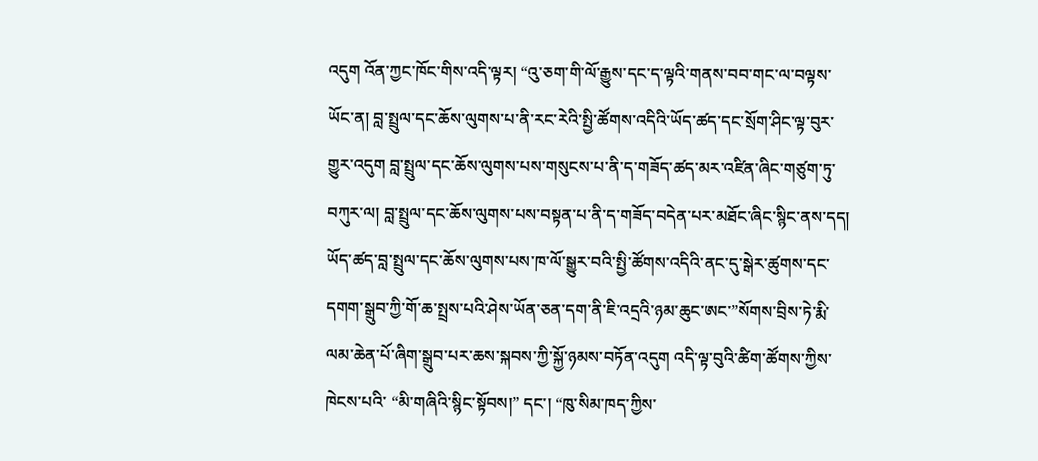འདུག འོན་ཀྱང་ཁོང་གིས་འདི་ལྟར། “འུ་ཅག་གི་ལོ་རྒྱུས་དང་ད་ལྟའི་གནས་བབ་གང་ལ་བལྟས་ཡོང་ན། བླ་སྤྲུལ་དང་ཆོས་ལུགས་པ་ནི་རང་རེའི་སྤྱི་ཚོགས་འདིའི་ཡོད་ཚད་དང་སྲོག་ཤིང་ལྟ་བུར་གྱུར་འདུག བླ་སྤྲུལ་དང་ཆོས་ལུགས་པས་གསུངས་པ་ནི་ད་གཟོད་ཚད་མར་འཛིན་ཞིང་གཙུག་ཏུ་བཀུར་ལ། བླ་སྤྲུལ་དང་ཆོས་ལུགས་པས་བསྟན་པ་ནི་ད་གཟོད་བདེན་པར་མཐོང་ཞིང་སྙིང་ནས་དད། ཡོད་ཚད་བླ་སྤྲུལ་དང་ཆོས་ལུགས་པས་ཁ་ལོ་སྒྱུར་བའི་སྤྱི་ཚོགས་འདིའི་ནང་དུ་སྒེར་ཚུགས་དང་དགག་སྒྲུབ་ཀྱི་གོ་ཆ་སྤྲས་པའི་ཤེས་ཡོན་ཅན་དག་ནི་ཇི་འདྲའི་ཉམ་ཆུང་ཨང་”སོགས་བྲིས་ཏེ་རྨི་ལམ་ཆེན་པོ་ཞིག་སྒྲུབ་པར་ཆས་སྐབས་ཀྱི་སྐྱོ་ཉམས་བཏོན་འདུག འདི་ལྟ་བུའི་ཚིག་ཚོགས་ཀྱིས་ཁེངས་པའི་ “མི་གཞིའི་སྙིང་སྟོབས།” དང་། “ཁུ་སིམ་ཁད་ཀྱིས་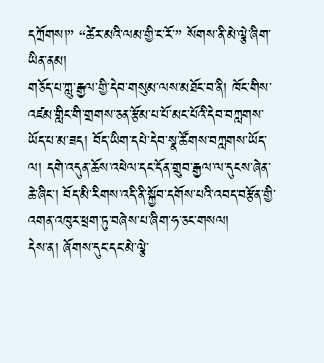དཀྲོགས།” “ཚེར་མའི་ལམ་གྱི་ང་རོ་” སོགས་ནི་མེ་ལྕེ་ཞིག་ཡིན་ནམ།
གཅོད་པ་ཀླུ་རྒྱལ་གྱི་དེབ་གསུམ་ལས་མཐོང་བ་ནི། ཁོང་གིས་འཛམ་གླིང་གི་གྲགས་ཅན་རྩོམ་པ་པོ་མང་པོའི་དེབ་བཀླགས་ཡོད་པ་མ་ཟད། བོད་ཡིག་དཔེ་དེབ་སྣ་ཚོགས་བཀླགས་ཡོད་ལ། དགེ་འདུན་ཆོས་འཕེལ་དང་དོན་གྲུབ་རྒྱལ་ལ་དུངས་ཞེན་ཆེ་ཞིང་། བོད་མི་རིགས་འདི་ནི་སྐྱོབ་དགོས་པའི་འབད་བརྩོན་གྱི་འགན་འཁུར་ཕྲག་ཏུ་བཞེས་པ་ཞིག་ཧ་ཅང་གསལ།
དེས་ན། ཞོགས་དུང་དང་མེ་ལྕེ་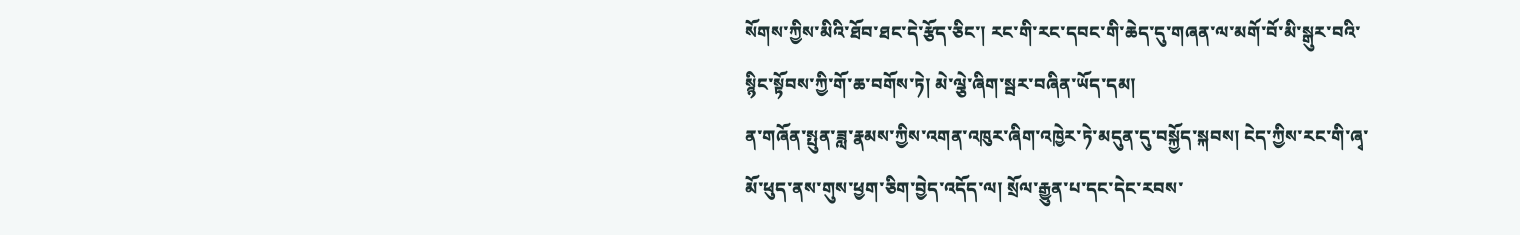སོགས་ཀྱིས་མིའི་ཐོབ་ཐང་དེ་རྩོད་ཅིང་། རང་གི་རང་དབང་གི་ཆེད་དུ་གཞན་ལ་མགོ་བོ་མི་སྒུར་བའི་སྙིང་སྟོབས་ཀྱི་གོ་ཆ་བགོས་ཏེ། མེ་ལྕེ་ཞིག་སྦར་བཞིན་ཡོད་དམ།
ན་གཞོན་སྤུན་ཟླ་རྣམས་ཀྱིས་འགན་འཁུར་ཞིག་འཁྱེར་ཏེ་མདུན་དུ་བསྐྱོད་སྐབས། ངེད་ཀྱིས་རང་གི་ཞྭ་མོ་ཕུད་ནས་གུས་ཕྱག་ཅིག་བྱེད་འདོད་ལ། སྲོལ་རྒྱུན་པ་དང་དེང་རབས་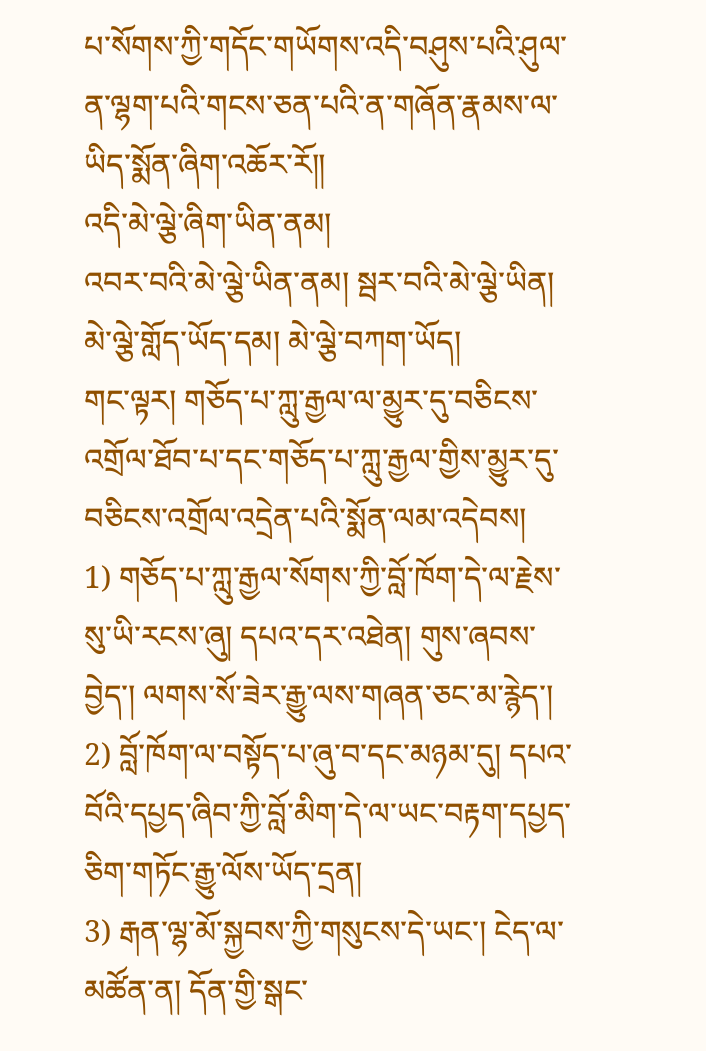པ་སོགས་ཀྱི་གདོང་གཡོགས་འདི་བཤུས་པའི་ཤུལ་ན་ལྷག་པའི་གངས་ཅན་པའི་ན་གཞོན་རྣམས་ལ་ཡིད་སྨོན་ཞིག་འཆོར་རོ༎
འདི་མེ་ལྕེ་ཞིག་ཡིན་ནམ།
འབར་བའི་མེ་ལྕེ་ཡིན་ནམ། སྦར་བའི་མེ་ལྕེ་ཡིན།
མེ་ལྕེ་གློད་ཡོད་དམ། མེ་ལྕེ་བཀག་ཡོད།
གང་ལྟར། གཅོད་པ་ཀླུ་རྒྱལ་ལ་མྱུར་དུ་བཅིངས་འགྲོལ་ཐོབ་པ་དང་གཅོད་པ་ཀླུ་རྒྱལ་གྱིས་མྱུར་དུ་བཅིངས་འགྲོལ་འདྲེན་པའི་སྨོན་ལམ་འདེབས།
1) གཅོད་པ་ཀླུ་རྒྱལ་སོགས་ཀྱི་བློ་ཁོག་དེ་ལ་རྗེས་སུ་ཡི་རངས་ཞུ། དཔའ་དར་འཐེན། གུས་ཞབས་བྱེད་། ལགས་སོ་ཟེར་རྒྱུ་ལས་གཞན་ཅང་མ་རྙེད་།
2) བློ་ཁོག་ལ་བསྟོད་པ་ཞུ་བ་དང་མཉམ་དུ། དཔའ་བོའི་དཔྱད་ཞིབ་ཀྱི་བློ་མིག་དེ་ལ་ཡང་བརྟག་དཔྱད་ཅིག་གཏོང་རྒྱུ་ལོས་ཡོད་དྲན།
3) རྒན་ལྷ་མོ་སྐྱབས་ཀྱི་གསུངས་དེ་ཡང་། ངེད་ལ་མཚོན་ན། དོན་གྱི་སྒང་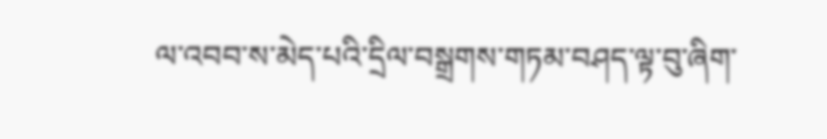ལ་འབབ་ས་མེད་པའི་དྲིལ་བསྒྲགས་གཏམ་བཤད་ལྟ་བུ་ཞིག་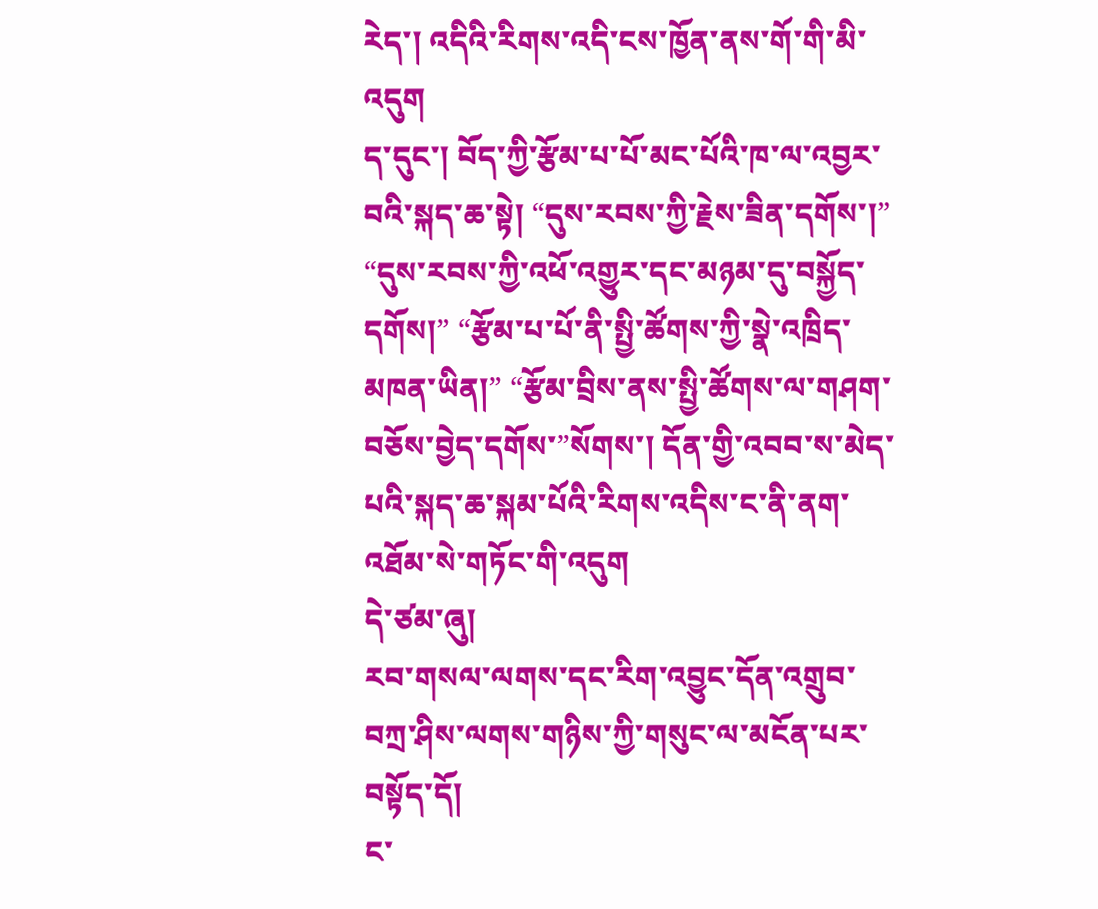རེད་། འདིའི་རིགས་འདི་ངས་ཁྱོན་ནས་གོ་གི་མི་འདུག
ད་དུང་། བོད་ཀྱི་རྩོམ་པ་པོ་མང་པོའི་ཁ་ལ་འབྱར་བའི་སྐད་ཆ་སྟེ། “དུས་རབས་ཀྱི་རྗེས་ཟིན་དགོས་།” “དུས་རབས་ཀྱི་འཕོ་འགྱུར་དང་མཉམ་དུ་བསྐྱོད་དགོས།” “རྩོམ་པ་པོ་ནི་སྤྱི་ཚོགས་ཀྱི་སྣེ་འཁྲིད་མཁན་ཡིན།” “རྩོམ་བྲིས་ནས་སྤྱི་ཚོགས་ལ་གཤག་བཅོས་བྱེད་དགོས་”སོགས་། དོན་གྱི་འབབ་ས་མེད་པའི་སྐད་ཆ་སྐམ་པོའི་རིགས་འདིས་ང་ནི་ནག་འཐོམ་སེ་གཏོང་གི་འདུག
དེ་ཙམ་ཞུ།
རབ་གསལ་ལགས་དང་རིག་འབྱུང་དོན་འགྲུབ་བཀྲ་ཤིས་ལགས་གཉིས་ཀྱི་གསུང་ལ་མངོན་པར་བསྟོད་དོ།
ང་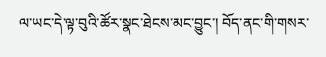ལ་ཡང་དེ་ལྟ་བུའི་ཚོར་སྣང་ཐེངས་མང་བྱུང་། བོད་ནང་གི་གསར་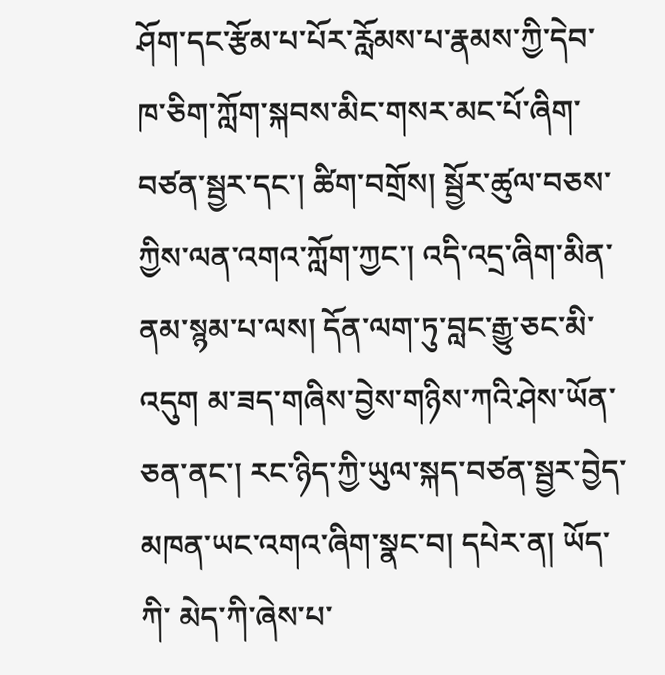ཤོག་དང་རྩོམ་པ་པོར་རློམས་པ་རྣམས་ཀྱི་དེབ་ཁ་ཅིག་ཀློག་སྐབས་མིང་གསར་མང་པོ་ཞིག་བཙན་སྦྱར་དང་། ཚིག་བགྲོས། སྦྱོར་ཚུལ་བཅས་ཀྱིས་ལན་འགའ་ཀློག་ཀྱང་། འདི་འདྲ་ཞིག་མིན་ནམ་སྙམ་པ་ལས། དོན་ལག་ཏུ་བླང་རྒྱུ་ཅང་མི་འདུག མ་ཟད་གཞིས་བྱེས་གཉིས་ཀའི་ཤེས་ཡོན་ཅན་ནང་། རང་ཉིད་ཀྱི་ཡུལ་སྐད་བཙན་སྦྱར་བྱེད་མཁན་ཡང་འགའ་ཞིག་སྣང་བ། དཔེར་ན། ཡོད་ཀི་ མེད་ཀི་ཞེས་པ་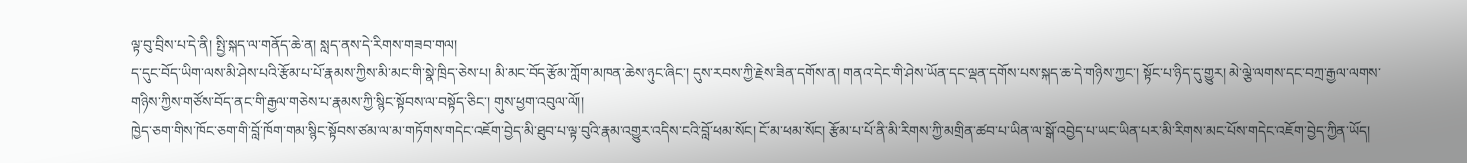ལྟ་བུ་བྲིས་པ་དེ་ནི། སྤྱི་སྐད་ལ་གནོད་ཆེ་ན། སླད་ནས་དེ་རིགས་གཟབ་གལ།
ད་དུང་བོད་ཡིག་ལས་མི་ཤེས་པའི་རྩོམ་པ་པོ་རྣམས་ཀྱིས་མི་མང་གི་སྣེ་ཁྲིད་ཅེས་པ། མི་མང་བོད་རྩོམ་ཀློག་མཁན་ཆེས་ཉུང་ཞིང་། དུས་རབས་ཀྱི་རྗེས་ཟིན་དགོས་ན། གནའ་དེང་གི་ཤེས་ཡོན་དང་ལྡན་དགོས་པས་སྐད་ཆ་དེ་གཉིས་ཀྱང་། སྟོང་པ་ཉིད་དུ་གྱུར། མེ་ལྕེ་ལགས་དང་བཀྲ་རྒྱལ་ལགས་གཉིས་ཀྱིས་གཙོས་བོད་ནང་གི་རྒྱལ་གཅེས་པ་རྣམས་ཀྱི་སྙིང་སྟོབས་ལ་བསྟོད་ཅིང་། གུས་ཕྱག་འབུལ་ལོ།།
ཁྱེད་ཅག་གིས་ཁོང་ཅག་གི་བློ་ཁོག་གམ་སྙིང་སྟོབས་ཙམ་ལ་མ་གཏོགས་གདེང་འཇོག་བྱེད་མི་ཐུབ་པ་ལྟ་བུའི་རྣམ་འགྱུར་འདིས་ངའི་བློ་ཕམ་སོང། ངོ་མ་ཕམ་སོང། རྩོམ་པ་པོ་ནི་མི་རིགས་ཀྱི་མགྲིན་ཚབ་པ་ཡིན་ལ་སྒོ་འབྱེད་པ་ཡང་ཡིན་པར་མི་རིགས་མང་པོས་གདེང་འཇོག་བྱེད་ཀྱིན་ཡོད།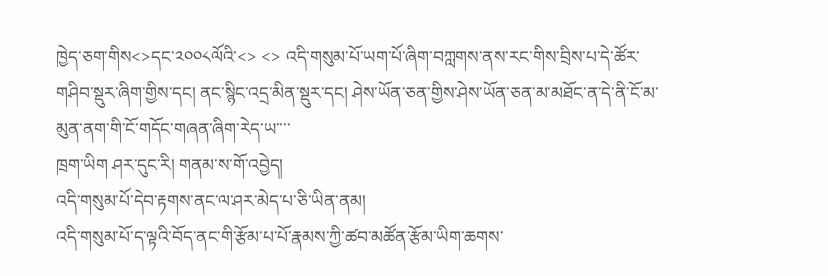ཁྱེད་ཅག་གིས<>དང་༢༠༠༨ལོའི་<> <> འདི་གསུམ་པོ་ཡག་པོ་ཞིག་བཀླགས་ནས་རང་གིས་བྲིས་པ་དེ་ཚོར་གཤིབ་སྡུར་ཞིག་གྱིས་དང། ནང་སྙིང་འདྲ་མིན་སྡུར་དང། ཤེས་ཡོན་ཅན་གྱིས་ཤེས་ཡོན་ཅན་མ་མཐོང་ན་དེ་ནི་ངོ་མ་མུན་ནག་གི་ངོ་གདོང་གཞན་ཞིག་རེད་ཡ་་་་
ཁྲག་ཡིག ཤར་དུང་རི། གནམ་ས་གོ་འབྱེད།
འདི་གསུམ་པོ་དེབ་རྟགས་ནང་ལ་ཤར་མེད་པ་ཅི་ཡིན་ནམ།
འདི་གསུམ་པོ་ད་ལྟའི་བོད་ནང་གི་རྩོམ་པ་པོ་རྣམས་ཀྱི་ཚབ་མཚོན་རྩོམ་ཡིག་ཆགས་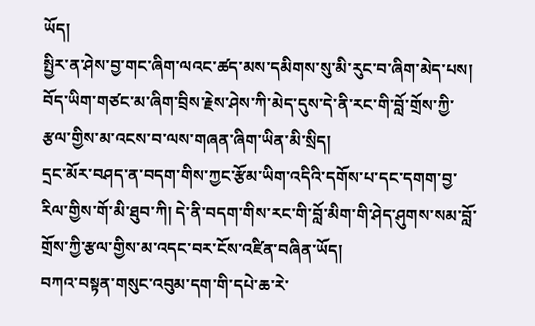ཡོད།
སྤྱིར་ན་ཤེས་བྱ་གང་ཞིག་ལའང་ཚད་མས་དམིགས་སུ་མི་རུང་བ་ཞིག་མེད་པས། བོད་ཡིག་གཙང་མ་ཞིག་བྲིས་རྗེས་ཤེས་ཀི་མེད་དུས་དེ་ནི་རང་གི་བློ་གྲོས་ཀྱི་རྩལ་གྱིས་མ་འངས་བ་ལས་གཞན་ཞིག་ཡིན་མི་སྲིད།
དྲང་མོར་བཤད་ན་བདག་གིས་ཀྱང་རྩོམ་ཡིག་འདིའི་དགོས་པ་དང་དགག་བྱ་རིལ་གྱིས་གོ་མི་ཐུབ་ཀི། དེ་ནི་བདག་གིས་རང་གི་བློ་མིག་གི་ཤེད་ཤུགས་སམ་བློ་གྲོས་ཀྱི་རྩལ་གྱིས་མ་འདང་བར་ངོས་འཛིན་བཞིན་ཡོད།
བཀའ་བསྟན་གསུང་འབུམ་དག་གི་དཔེ་ཆ་རེ་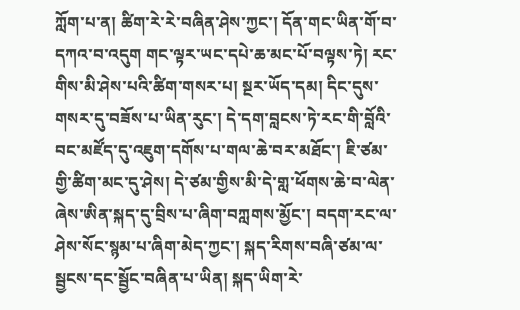ཀློག་པ་ན། ཚིག་རེ་རེ་བཞིན་ཤེས་ཀྱང་། དོན་གང་ཡིན་གོ་བ་དཀའ་བ་འདུག གང་ལྟར་ཡང་དཔེ་ཆ་མང་པོ་བལྟས་ཏེ། རང་གིས་མི་ཤེས་པའི་ཚིག་གསར་པ། སྔར་ཡོད་དམ། དིང་དུས་གསར་དུ་བཟོས་པ་ཡིན་རུང་། དེ་དག་བླངས་ཏེ་རང་གི་བློའི་བང་མཛོད་དུ་འཇུག་དགོས་པ་གལ་ཆེ་བར་མཐོང་། ཇི་ཙམ་གྱི་ཚིག་མང་དུ་ཤེས། དེ་ཙམ་གྱིས་མི་དེ་གླ་ཕོགས་ཆེ་བ་ལེན་ཞེས་ཨིན་སྐད་དུ་བྲིས་པ་ཞིག་བཀླགས་མྱོང་། བདག་རང་ལ་ཤེས་སོང་སྙམ་པ་ཞིག་མེད་ཀྱང་། སྐད་རིགས་བཞི་ཙམ་ལ་སྦྱངས་དང་སྦྱོང་བཞིན་པ་ཡིན། སྐད་ཡིག་རེ་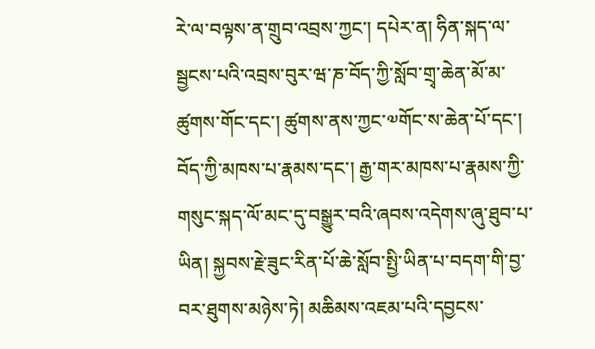རེ་ལ་བལྟས་ན་གྲུབ་འབྲས་ཀྱང་། དཔེར་ན། ཧིན་སྐད་ལ་སྦྱངས་པའི་འབྲས་བུར་ཝ་ཎ་བོད་ཀྱི་སློབ་གྲྭ་ཆེན་མོ་མ་ཚུགས་གོང་དང་། ཚུགས་ནས་ཀྱང་༧གོང་ས་ཆེན་པོ་དང་། བོད་ཀྱི་མཁས་པ་རྣམས་དང་། རྒྱ་གར་མཁས་པ་རྣམས་ཀྱི་གསུང་སྐད་ལོ་མང་དུ་བསྒྱུར་བའི་ཞབས་འདེགས་ཞུ་ཐུབ་པ་ཡིན། སྐྱབས་རྗེ་ཟུང་རིན་པོ་ཆེ་སློབ་སྤྱི་ཡིན་པ་བདག་གི་བྱ་བར་ཐུགས་མཉེས་ཏེ། མཆིམས་འཇམ་པའི་དབྱངས་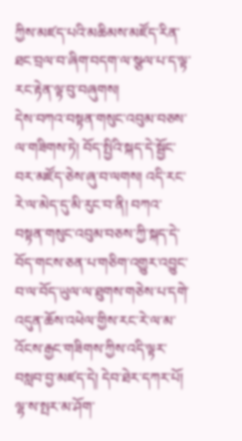ཀྱིས་མཛད་པའི་མཆིམས་མཛོད་རིན་ཐང་བྲལ་བ་ཞིག་བདག་ལ་སྩལ་པ་ད་ལྟ་རང་རྟེན་ལྟ་བུ་བཞུགས།
དེས་བཀའ་བསྟན་གསུང་འབུམ་བཅས་ལ་གཟིགས་ཏེ། བོད་སྤྱིའི་སྐད་དེ་སྦྱོང་བར་མཛོད་ཅེས་ཞུ་བ་ལགས། འདི་རང་རེ་ལ་མེད་དུ་མི་རུང་བ་ནི། བཀའ་བསྟན་གསུང་འབུམ་བཅས་ཀྱི་སྐད་དེ་བོད་གངས་ཅན་པ་གཅིག་འགྱུར་འབྱུང་བ་ལ་བོད་ཡུལ་ལ་ཐུགས་གཅེས་པ་དགེ་འདུན་ཆོས་འཕེལ་གྱིས་རང་རེ་ལ་མ་འོངས་རྒྱང་གཟིགས་ཀྱིས་འདི་ལྟར་བསླབ་བྱ་མཛད་དེ། དེབ་ཐེར་དཀར་པོ། ལྷ་ས་སྤར་མ་ཤོག་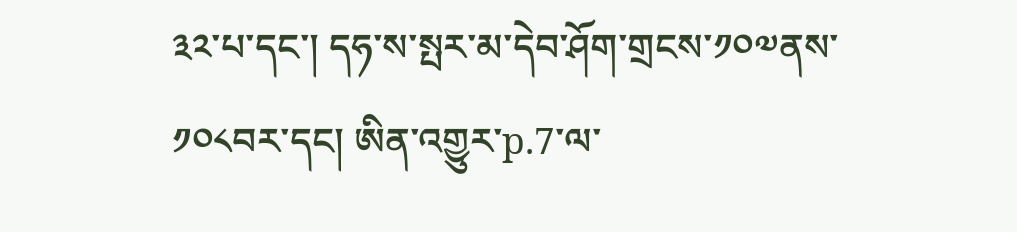༣༢་པ་དང་། དཧ་ས་སྤར་མ་དེབ་ཤོག་གྲངས་༡༠༧ནས་༡༠༨བར་དང། ཨིན་འགྱུར་p.7་ལ་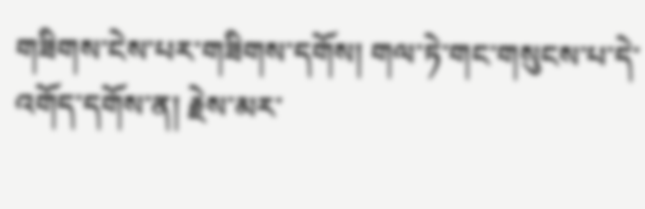གཟིགས་ངེས་པར་གཟིགས་དགོས། གལ་ཏེ་གང་གསུངས་པ་དེ་འགོད་དགོས་ན། རྗེས་མར་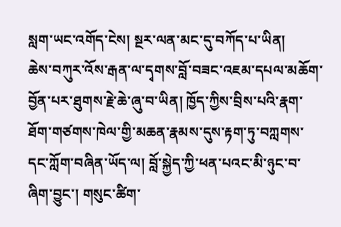སླག་ཡང་འགོད་ངེས། སྔར་ལན་མང་དུ་བཀོད་པ་ཡིན།
ཆེས་བཀུར་འོས་རྒན་ལ་དྭགས་བློ་བཟང་འཇམ་དཔལ་མཆོག་བྱོན་པར་ཐུགས་རྗེ་ཆེ་ཞུ་བ་ཡིན། ཁྱོད་ཀྱིས་བྲིས་པའི་རྣག་ཐོག་གཙགས་ཁེལ་གྱི་མཆན་རྣམས་དུས་རྟག་ཏུ་བཀླགས་དང་ཀློག་བཞིན་ཡོད་ལ། བློ་སྐྱེད་ཀྱི་ཕན་པའང་མི་ཉུང་བ་ཞིག་བྱུང་། གསུང་ཚིག་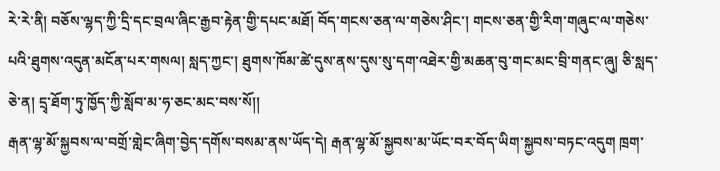རེ་རེ་ནི། བཅོས་ལྷད་ཀྱི་དྲི་དང་བྲལ་ཞིང་རྒྱབ་རྟེན་གྱི་དཔང་མཐོ། བོད་གངས་ཅན་ལ་གཅེས་ཤིང་། གངས་ཅན་གྱི་རིག་གཞུང་ལ་གཅེས་པའི་ཐུགས་འདུན་མངོན་པར་གསལ། སླད་ཀྱང་། ཐུགས་ཁོམ་ཚེ་དུས་ནས་དུས་སུ་དག་འཐེར་གྱི་མཆན་བུ་གང་མང་བྲི་གནང་ཞུ། ཅི་སླད་ཅེ་ན། དྲྭ་ཐོག་ཏུ་ཁྱོད་ཀྱི་སློབ་མ་ཧ་ཅང་མང་བས་སོ།།
རྒན་ལྷ་མོ་སྐྱབས་ལ་བགྲོ་གླེང་ཞིག་བྱེད་དགོས་བསམ་ནས་ཡོད་དེ། རྒན་ལྷ་མོ་སྐྱབས་མ་ཡོང་བར་བོད་ཡིག་སྐྱབས་བཏང་འདུག ཁྲག་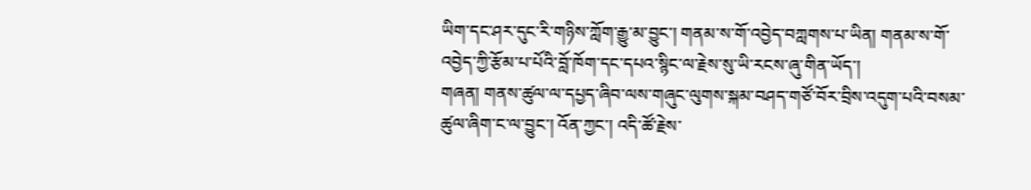ཡིག་དང་ཤར་དུང་རི་གཉིས་ཀློག་རྒྱུ་མ་བྱུང་། གནམ་ས་གོ་འབྱེད་བཀླགས་པ་ཡིན། གནམ་ས་གོ་འབྱེད་ཀྱི་རྩོམ་པ་པོའི་བློ་ཁོག་དང་དཔའ་སྙིང་ལ་རྗེས་སུ་ཡི་རངས་ཞུ་གིན་ཡོད་།
གཞན། གནས་ཚུལ་ལ་དཔྱད་ཞིབ་ལས་གཞུང་ལུགས་སྐམ་བཤད་གཙོ་བོར་བྲིས་འདུག་པའི་བསམ་ཚུལ་ཞིག་ང་ལ་བྱུང་། འོན་ཀྱང་། འདི་ཚོ་རྗེས་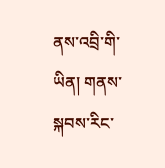ནས་འབྲི་གི་ཡིན། གནས་སྐབས་རིང་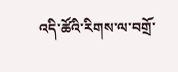འདི་ཚོའི་རིགས་ལ་བགྲོ་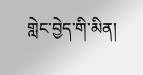གླེང་བྱེད་གི་མིན།